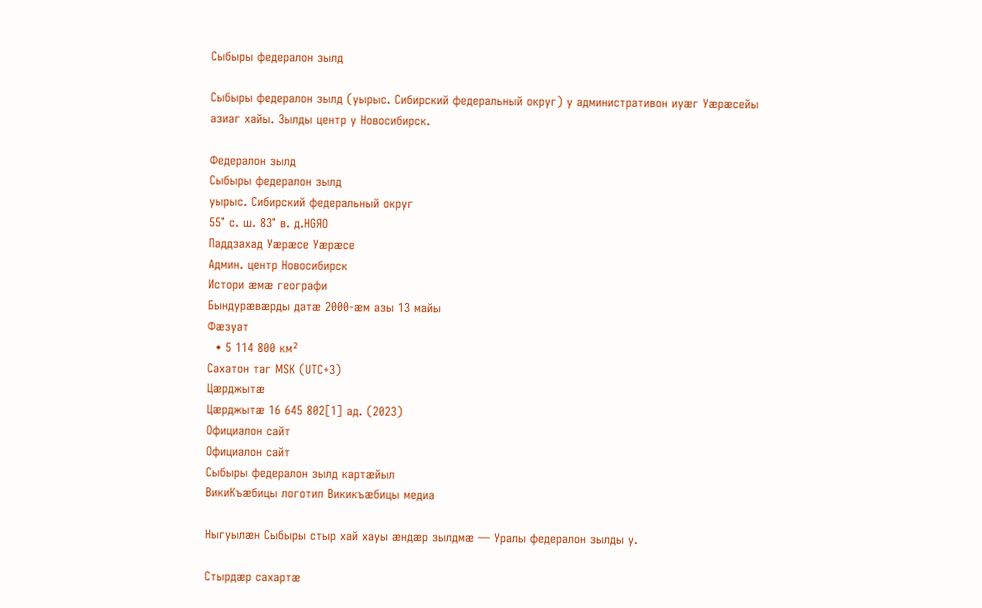Сыбыры федералон зылд

Сыбыры федералон зылд (уырыс. Сибирский федеральный округ) у административон иуæг Уæрæсейы азиаг хайы. Зылды центр у Новосибирск.

Федералон зылд
Сыбыры федералон зылд
уырыс. Сибирский федеральный округ
55° с. ш. 83° в. д.HGЯO
Паддзахад Уæрæсе Уæрæсе
Админ. центр Новосибирск
Истори æмæ географи
Бындурæвæрды датæ 2000-æм азы 13 майы
Фæзуат
  • 5 114 800 км²
Сахатон таг MSK (UTC+3)
Цæрджытæ
Цæрджытæ 16 645 802[1] ад. (2023)
Официалон сайт
Официалон сайт
Сыбыры федералон зылд картæйыл
ВикиКъæбицы логотип Викикъæбицы медиа

Ныгуылæн Сыбыры стыр хай хауы æндæр зылдмæ — Уралы федералон зылды у.

Стырдæр сахартæ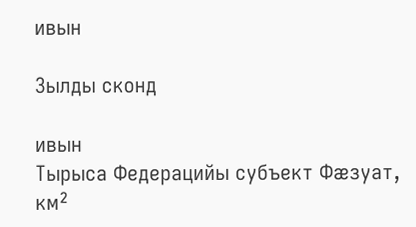ивын

Зылды сконд

ивын
Тырыса Федерацийы субъект Фæзуат, км²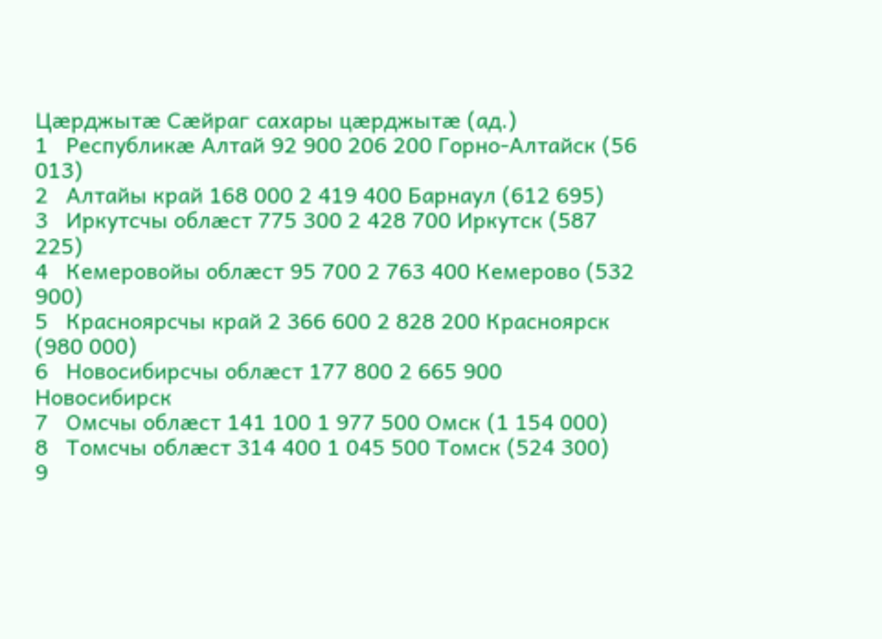Цæрджытæ Сæйраг сахары цæрджытæ (ад.)
1   Республикæ Алтай 92 900 206 200 Горно-Алтайск (56 013)
2   Алтайы край 168 000 2 419 400 Барнаул (612 695)
3   Иркутсчы облæст 775 300 2 428 700 Иркутск (587 225)
4   Кемеровойы облæст 95 700 2 763 400 Кемерово (532 900)
5   Красноярсчы край 2 366 600 2 828 200 Красноярск (980 000)
6   Новосибирсчы облæст 177 800 2 665 900 Новосибирск
7   Омсчы облæст 141 100 1 977 500 Омск (1 154 000)
8   Томсчы облæст 314 400 1 045 500 Томск (524 300)
9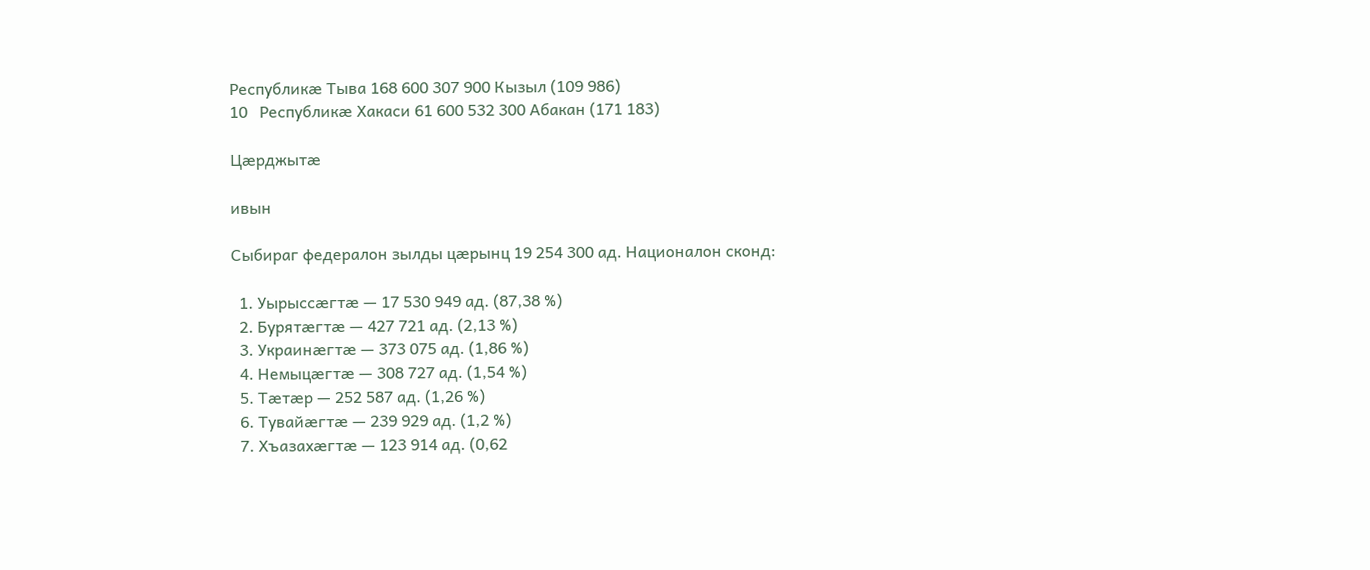Республикæ Тыва 168 600 307 900 Кызыл (109 986)
10   Республикæ Хакаси 61 600 532 300 Абакан (171 183)

Цæрджытæ

ивын

Сыбираг федералон зылды цæрынц 19 254 300 ад. Националон сконд:

  1. Уырыссæгтæ — 17 530 949 ад. (87,38 %)
  2. Бурятæгтæ — 427 721 ад. (2,13 %)
  3. Украинæгтæ — 373 075 ад. (1,86 %)
  4. Немыцæгтæ — 308 727 ад. (1,54 %)
  5. Тæтæр — 252 587 ад. (1,26 %)
  6. Тувайæгтæ — 239 929 ад. (1,2 %)
  7. Хъазахæгтæ — 123 914 ад. (0,62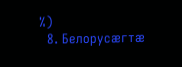%)
  8. Белорусæгтæ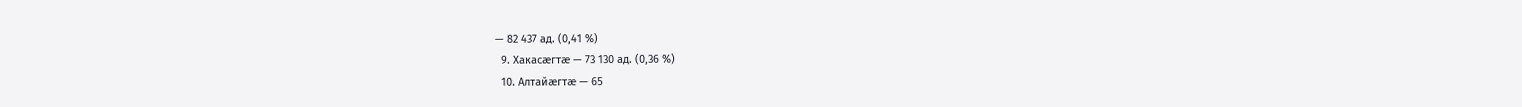— 82 437 ад. (0,41 %)
  9. Хакасæгтæ — 73 130 ад. (0,36 %)
  10. Алтайæгтæ — 65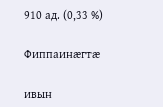910 ад. (0,33 %)

Фиппаинæгтæ

ивын